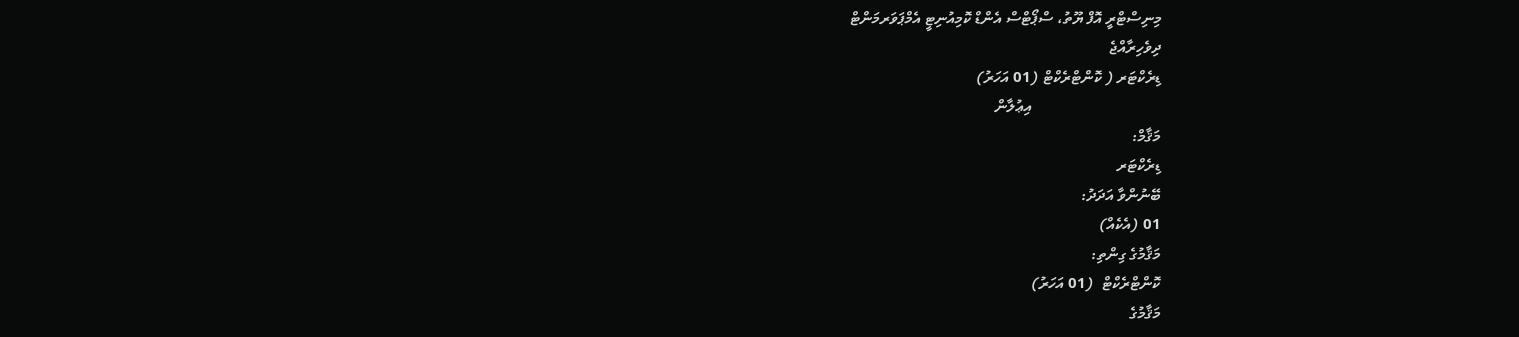މިނިސްޓްރީ އޮފް ޔޫތު، ސްޕޯޓްސް އެންޑް ކޮމިއުނިޓީ އެމްޕަވަރމަންޓް
ދިވެހިރާއްޖެ
ޑިރެކްޓަރ ( ކޮންޓްރެކްޓް (01 އަހަރު)
                                 އިޢުލާން
މަޤާމް:
ޑިރެކްޓަރ
ބޭނުންވާ އަދަދު:
01 (އެކެއް)
މަޤާމުގެ ގިންތި:
ކޮންޓްރެކްޓް  (01 އަހަރު)
މަޤާމުގެ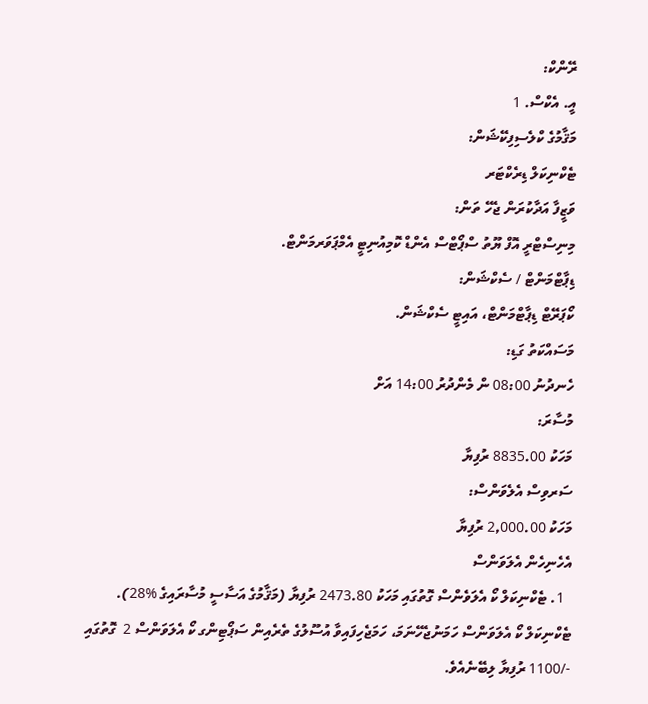ރޭންކް:
އީ. އެކްސް. 1
މަޤާމުގެ ކްލެސިފިކޭޝަން:
ޓެކްނިކަލް ޑިރެކްޓަރ
ވަޒީފާ އަދާކުރަން ޖެހޭ ތަން:
މިނިސްޓްރީ އޮފް ޔޫތު ސްޕޯޓްސް އެންޑް ކޮމިއުނިޓީ އެމްޕަވަރމަންޓް.
ޑިޕާޓްމަންޓް / ސެކްޝަން:
ކޯޕަރޭޓް ޑިޕާޓްމަންޓް، އައިޓީ ސެކްޝަން.
މަސައްކަތު ގަޑި:
ހެނދުނު 08:00 ން މެންދުރު 14:00 އަށް
މުސާރަ:
މަހަކު 8835.00 ރުފިޔާ
ސަރވިސް އެލެވަންސް:
މަހަކު 2,000.00 ރުފިޔާ
އެހެނިހެން އެލަވަންސް
  1. ޓެކްނިކަލް ކޯ އެލަވެންސް ގޮތުގައި މަހަކު 2473.80 ރުފިޔާ (މަޤާމުގެ އަސާސީ މުސާރައިގެ %28). ޓެކްނިކަލް ކޯ އެލަވަންސް ހަމަނުޖެހޭނަމަ، ހަމަޖެހިފައިވާ އުސޫލުގެ ތެރެއިން ސަޕޯޓިންގ ކޯ އެލަވަންސް 2  ގޮތުގައި -/1100 ރުފިޔާ ލިބޭނެއެވެ.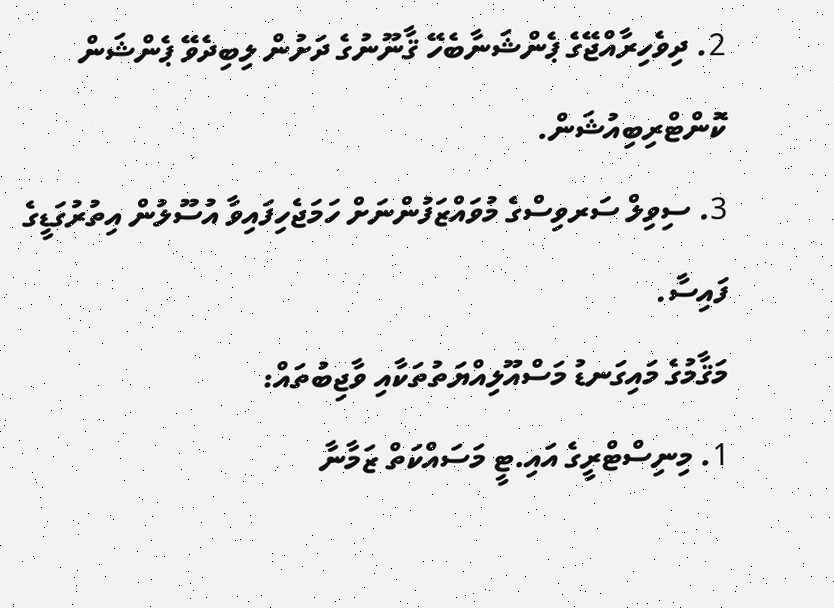2. ދިވެހިރާއްޖޭގެ ޕެންޝަނާބެހޭ ޤާނޫނުގެ ދަށުން ލިބިދެވޭ ޕެންޝަން ކޮންޓްރިބިއުޝަން.
3. ސިވިލް ސަރވިސްގެ މުވައްޒަފުންނަށް ހަމަޖެހިފައިވާ އުސޫލުން އިތުރުގަޑީގެ ފައިސާ.
މަޤާމުގެ މައިގަނޑު މަސްއޫލިއްޔަތުތަކާއި ވާޖިބުތައް:
1. މިނިސްޓްރީގެ އައި.ޓީ މަސައްކަތް ޒަމާނާ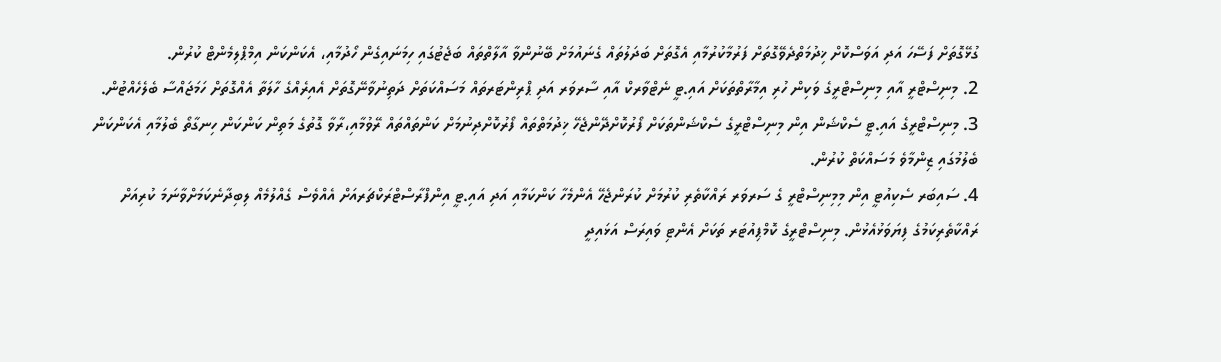ގުޅޭގޮތަށް ފަސޭހަ އަދި އަވަސްކޮށް ޚިދުމަތްދެވޭގޮތަށް ފަރުމާކުރުމާއި އެގޮތަށް ބަދަލުތައް ގެނައުމަށް ބޭނުންވާ އާލާތްތައް ބަޖެޓުގައި ހިމަނައިގެން ހޯދުމާއި، އެކަންކަން އިމްޕްލިމެންޓް ކުރުން.
2. މިނިސްޓްރީ އާއި މިނިސްޓްރީގެ ވަކިން ހުރި އިމާރާތްތަކަށް އައި.ޓީ ނެޓްވާރކް އާއި ސާރވަރ އަދި ޕްރިންޓަރތައް މަސައްކަތަށް ދަތިނުވާނޭގޮތަށް އެއިރެއްގެ ހާލަތާ އެއްގޮތަށް ހަމަޖައްސާ ބެލެހެއްޓުން.
3. މިނިސްޓްރީގެ އައި.ޓީ ސެކްޝަން އިން މިނިސްޓްރީގެ ސެކްޝަންތަކަށް ފޯރުކޮށްދޭންޖެހޭ ޚިދުމަތްތައް ފޯރުކޮށްދިނުމަށް ކަންތައްތައް ރޭވުމާއި،ރާވާ ގޮތުގެ މަތިން ކަންކަން ހިނގާތޯ ބެލުމާއި އެކަންކަން ބެލުމުގައި ޒިންމާވެ މަސައްކަތް ކުރުން.
4. ސައިބަރ ސެކިއުޓީ އިން މިމިނިސްޓްރީ ގެ ސަރވަރ ރައްކާތެރި ކުރުމަށް ކުރަންޖެހޭ އެންމެހާ ކަންކަމާއި އަދި އައި.ޓީ އިންފްރާސްޓްރަކްޗަރއަށް އެއްވެސް ގެއްލުމެއް ލިބިދާނެކަމަށްވާނަމަ ކުރިއަށް ރައްކާތެރިކަމުގެ ފިޔަވަޅުއެޅުން. މިނިސްޓްރީގެ ކޮމްޕިއުޓަރ ތަކަށް އެންޓި ވައިރަސް އަޅައިދީ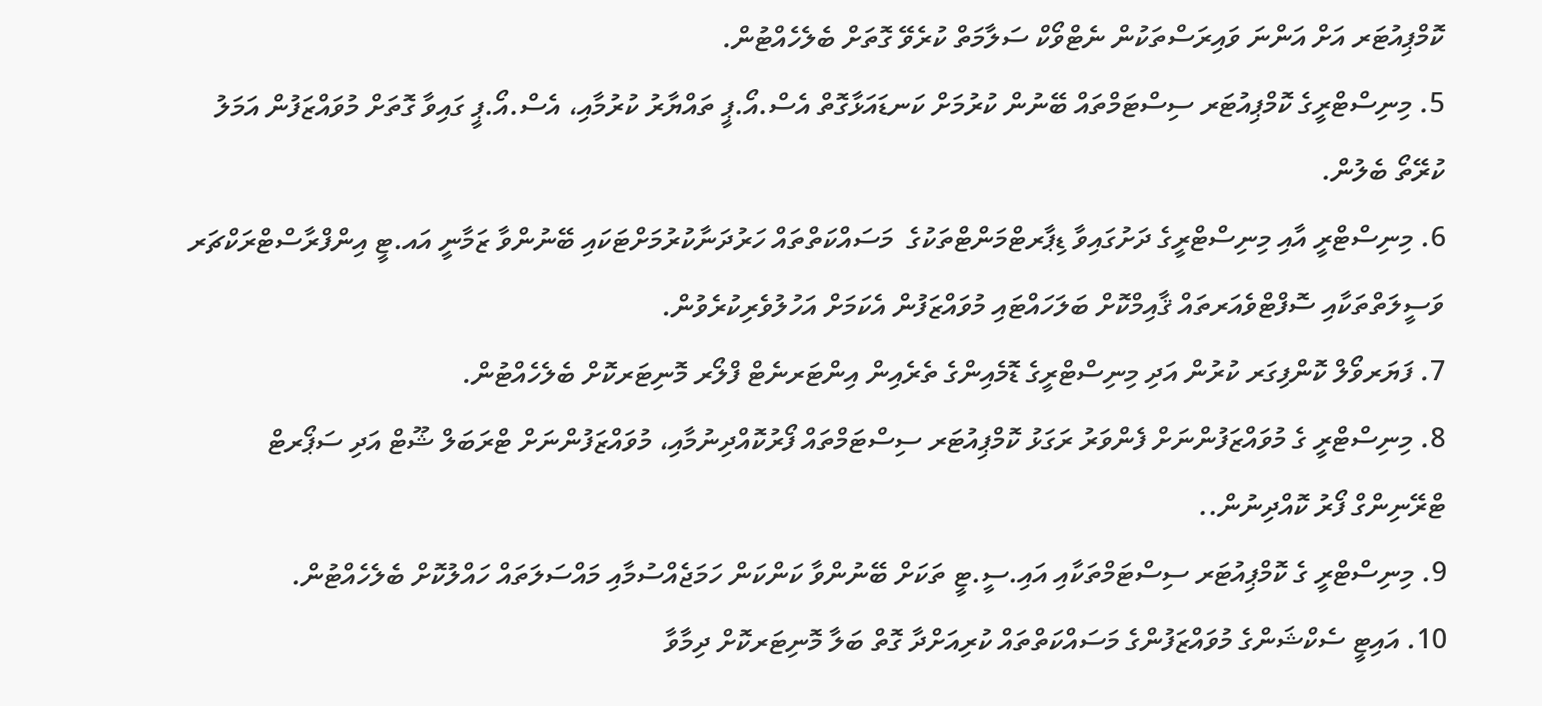ކޮމްޕިއުޓަރ އަށް އަންނަ ވައިރަސްތަކުން ނެޓްވޯކް ސަލާމަތް ކުރެވޭ ގޮތަށް ބެލެހެއްޓުން.
5. މިނިސްޓްރީގެ ކޮމްޕިއުޓަރ ސިސްޓަމްތައް ބޭނުން ކުރުމަށް ކަނޑައަޅާގޮތް އެސް.އޯ.ޕީ ތައްޔާރު ކުރުމާއި، އެސް.އޯ.ޕީ ގައިވާ ގޮތަށް މުވައްޒަފުން އަމަލު ކުރޭތޯ ބެލުން.
6. މިނިސްޓްރީ އާއި މިނިސްޓްރީގެ ދަށުގައިވާ ޑިޕާރޓްމަންޓްތަކުގެ  މަސައްކަތްތައް ހަރުދަނާކުރުމަށްޓަކައި ބޭނުންވާ ޒަމާނީ އައ.ޓީ އިންފްރާސްޓްރަކްޗަރ ވަސީލަތްތަކާއި ސޮފްޓްވެއަރތައް ޤާއިމްކޮށް ބަލަހައްޓައި މުވައްޒަފުން އެކަމަށް އަހުލުވެރިކުރެވުން.
7. ފަޔަރވޯލް ކޮންފިގަރ ކުރުން އަދި މިނިސްޓްރީގެ ޑޮމެއިންގެ ތެރެއިން އިންޓަރނެޓް ފްލޯރ މޮނިޓަރކޮށް ބެލެހެއްޓުން.
8. މިނިސްޓްރީ ގެ މުވައްޒަފުންނަށް ފެންވަރު ރަގަޅު ކޮމްޕިއުޓަރ ސިސްޓަމްތައް ފޯރުކޮއްދިނުމާއި، މުވައްޒަފުންނަށް ޓްރަބަލް ޝޫޓް އަދި ސަޕޯރޓް ޓްރޭނިންގް ފޯރު ކޮއްދިނުން..
9. މިނިސްޓްރީ ގެ ކޮމްޕިއުޓަރ ސިސްޓަމްތަކާއި އައި.ސީ.ޓީ ތަކަށް ބޭނުންވާ ކަންކަން ހަމަޖެއްސުމާއި މައްސަލަތައް ހައްލުކޮށް ބެލެހެއްޓުން.
10. އައިޓީ ސެކްޝަންގެ މުވައްޒަފުންގެ މަސައްކަތްތައް ކުރިއަށްދާ ގޮތް ބަލާ މޮނިޓަރކޮށް ދިމާވާ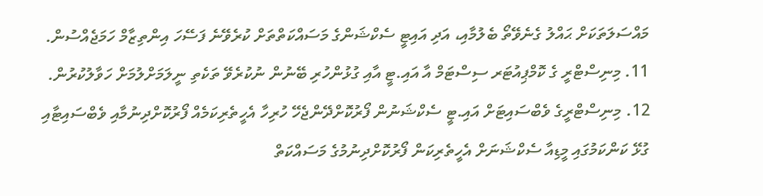މައްސަލަތަކަށް ޙައްލު ގެނެވޭތޯ ބެލުމާއި، އަދި އައިޓީ ސެކްޝަންގެ މަސައްކަތްތަށް ކުރެވޭނެ ފަސޭހަ އިންތިޒާމް ހަމަޖެއްސުން.
11. މިނިސްޓްރީ ގެ ކޮމްޕިއުޓަރ ސިސްޓަމް އާ އައި.ޓީ އާއި ގުޅުންހުރި ބޭނުން ނުކުރެވޭ ތަކެތި ނީލަމަށްލުމަށް ހަވާލުކުރުން.
12. މިނިސްޓްރީގެ ވެބްސައިޓަށް އައި.ޓީ ސެކްޝަނުން ފޯރުކޮށްދޭންޖެހޭ ހުރިހާ އެހީތެރިކަމެއް ފޯރުކޮށްދިނުމާއި ވެބްސައިޓާއި ގުޅޭ ކަންކަމުގައި މީޑިއާ ސެކްޝަނަށް އެހީތެރިކަން ފޯރުކޮށްދިނުމުގެ މަސައްކަތް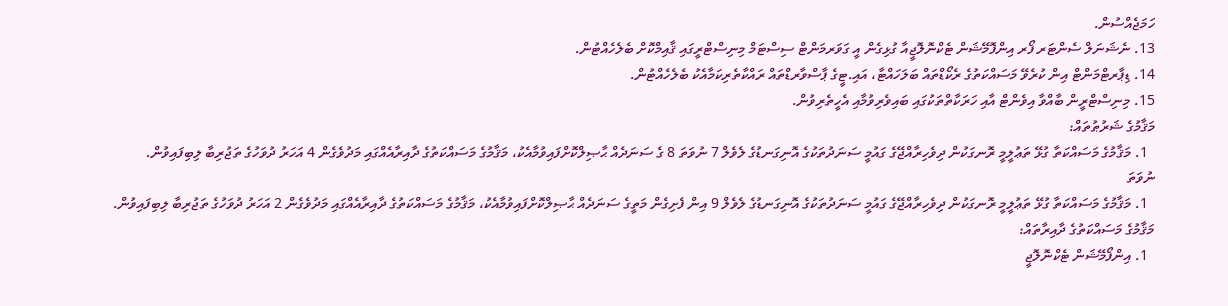ހަމަޖެއްސުން.
13. ނެޝަނަލް ސެންޓަރ ފޯރ އިންފޮމޭޝަން ޓެކްނޮލޮޖީއާ ގުޅިގެން އީ ގަވަރމަންޓް ސިސްޓަމް މިނިސްޓްރީގައި ޤާއިމްކޮށް ބެލެހެއްޓުން.
14. ޑިޕާރޓްމަންޓް އިން ކުރެވޭ މަސައްކަތުގެ ރެކޯޑްތައް ބަލަހައްޓާ، އައި.ޓީގެ ޕާސްވާރޑްތައް ރައްކާތެރިކަމާއެކު ބެލެހެއްޓުން.
15. މިނިސްޓްރީން ބާއްވާ އިވެންޓް އާއި ހަރަކާތްތަކުގައި ބައިވެރިވުމާއި އެހީތެރިވުން.
މަޤާމުގެ ޝަރުޠުތައް:
  1. މަޤާމުގެ މަސައްކަތާ ގުޅޭ ތަޢުލީމީ ރޮނގަކުން ދިވެހިރާއްޖޭގެ ގައުމީ ސަނަދުތަކުގެ އޮނިގަނޑުގެ ލެވެލް 7 ނުވަތަ 8 ގެ ސަނަދެއް ޙާޞިލްކޮށްފައިވުމާއެކު، މަޤާމުގެ މަސައްކަތުގެ ދާއިރާއެއްގައި މަދުވެގެން 4 އަހަރު ދުވަހުގެ ތަޖުރިބާ ލިބިފައިވުން.
ނުވަތަ
  1. މަޤާމުގެ މަސައްކަތާ ގުޅޭ ތަޢުލީމީ ރޮނގަކުން ދިވެހިރާއްޖޭގެ ގައުމީ ސަނަދުތަކުގެ އޮނިގަނޑުގެ ލެވެލް 9 އިން ފެށިގެން މަތީގެ ސަނަދެއް ޙާޞިލްކޮށްފައިވުމާއެކު، މަޤާމުގެ މަސައްކަތުގެ ދާއިރާއެއްގައި މަދުވެގެން 2 އަހަރު ދުވަހުގެ ތަޖުރިބާ ލިބިފައިވުން.
މަޤާމުގެ މަސައްކަތުގެ ދާއިރާތައް:
  1. އިންފޯމޭޝަން ޓެކްނޮލޮޖީ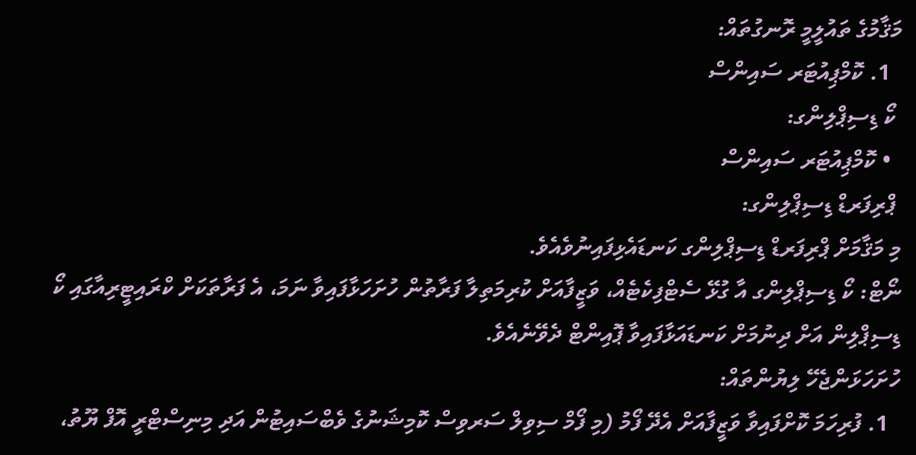މަޤާމުގެ ތައުލީމީ ރޮނގުތައް:
  1. ކޮމްޕިއުޓަރ ސައިންސް
 ކޯ ޑިސިޕްލިންގ:
  • ކޮމްޕިއުޓަރ ސައިންސް
 ޕްރިފަރޑް ޑިސިޕްލިންގ:
މި މަޤާމަށް ޕްރިފަރޑް ޑިސިޕްލިންގ ކަނޑައެޅިފައިނުވެއެވެ.
ނޯޓް: ކޯ ޑިސިޕްލިންގ އާ ގުޅޭ ސެޓްފިކެޓެއް، ވަޒީފާއަށް ކުރިމަތިލާ ފަރާތުން ހުށަހަޅާފައިވާ ނަމަ، އެ ފަރާތަކަށް ކްރައިޓީރިއާގައި ކޯ ޑިސިޕްލިން އަށް ދިނުމަށް ކަނޑައަޅާފައިވާ ޕޮއިންޓް ދެވޭނެއެވެ.
ހުށަހަޅަންޖެހޭ ލިޔުންތައް:
  1. ފުރިހަމަ ކޮށްފައިވާ ވަޒީފާއަށް އެދޭ ފޯމު (މި ފޯމް ސިވިލް ސަރވިސް ކޮމިޝަނުގެ ވެބްސައިޓުން އަދި މިނިސްޓްރީ އޮފް ޔޫތު،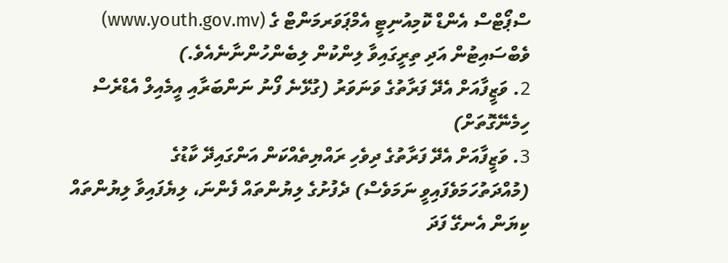ސްޕޯޓްސް އެންޑް ކޮމިއުނިޓީ އެމްޕަވަރމަންޓް ގެ (www.youth.gov.mv) ވެބްސައިޓުން އަދި ތިރީގައިވާ ލިންކުން ލިބެންހުންނާނެއެވެ.)
2. ވަޒީފާއަށް އެދޭ ފަރާތުގެ ވަނަވަރު (ގުޅޭނެ ފޯނު ނަންބަރާއި އީމެއިލް އެޑްރެސް ހިމެނޭގޮތަށް)
3. ވަޒީފާއަށް އެދޭ ފަރާތުގެ ދިވެހި ރައްޔިތެއްކަން އަންގައިދޭ ކާޑުގެ  (މުއްދަތުހަމަވެފައިވީ ނަމަވެސް) ދެފުށުގެ ލިޔުންތައް ފެންނަ، ލިޔެފައިވާ ލިޔުންތައް ކިޔަން އެނގޭ ފަދަ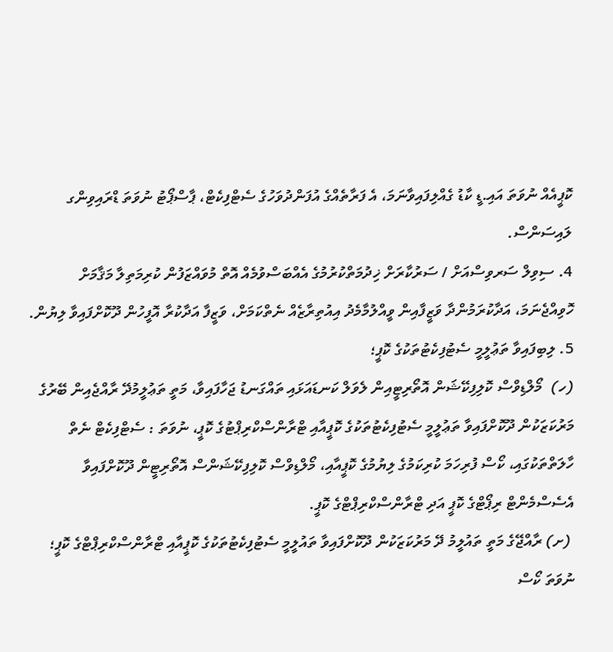ކޮޕީއެއް ނުވަތަ އައި.ޑީ ކާޑު ގެއްލިފައިވާނަމަ، އެ ފަރާތެއްގެ އުފަންދުވަހުގެ ސެޓްފިކެޓް، ޕާސްޕޯޓު ނުވަތަ ޑްރައިވިންގ ލައިސަންސް.
4. ސިވިލް ސަރވިސްއަށް / ސަރުކާރަށް ޚިދުމަތްކުރުމުގެ އެއްބަސްވުމެއް އޮތް މުވައްޒަފުން ކުރިމަތިލާ މަޤާމަށް ހޮވިއްޖެނަމަ، އަދާކުރަމުންދާ ވަޒީފާއިން ވީއްލުމާމެދު އިއުތިރާޒެއް ނެތްކަމަށް، ވަޒީފާ އަދާކުރާ އޮފީހުން ދޫކޮށްފައިވާ ލިޔުން.
5. ލިބިފައިވާ ތަޢުލީމީ ސެޓުފިކެޓުތަކުގެ ކޮޕީ؛
(ހ)  މޯލްޑިވްސް ކޮލިފިކޭޝަން އޮތޯރިޓީއިން ލެވަލް ކަނޑައަޅައި ތައްގަނޑު ޖަހާފައިވާ، މަތީ ތަޢުލީމުދޭ ރާއްޖެއިން ބޭރުގެ މަރުކަޒަކުން ދޫކޮށްފައިވާ ތަޢުލީމީ ސެޓުފިކެޓުތަކުގެ ކޮޕީއާއި ޓްރާންސްކްރިޕްޓުގެ ކޮޕީ، ނުވަތަ : ސެޓްފިކެޓް ނެތް ހާލަތްތަކުގައި، ކޯސް ފުރިހަމަ ކުރިކަމުގެ ލިޔުމުގެ ކޮޕީއާއި، މޯލްޑިވްސް ކޮލިފިކޭޝަންސް އޮތޯރިޓީން ދޫކޮށްފައިވާ އެސެސްމެންޓް ރިޕޯޓްގެ ކޮޕީ އަދި ޓްރާންސްކްރިޕްޓްގެ ކޮޕީ.
 (ށ) ރާއްޖޭގެ މަތީ ތައުލީމު ދޭ މަރުކަޒަކުން ދޫކޮށްފައިވާ ތައުލީމީ ސެޓުފިކެޓުތަކުގެ ކޮޕީއާއި ޓްރާންސްކްރިޕްޓްގެ ކޮޕީ؛ ނުވަތަ ކޯސް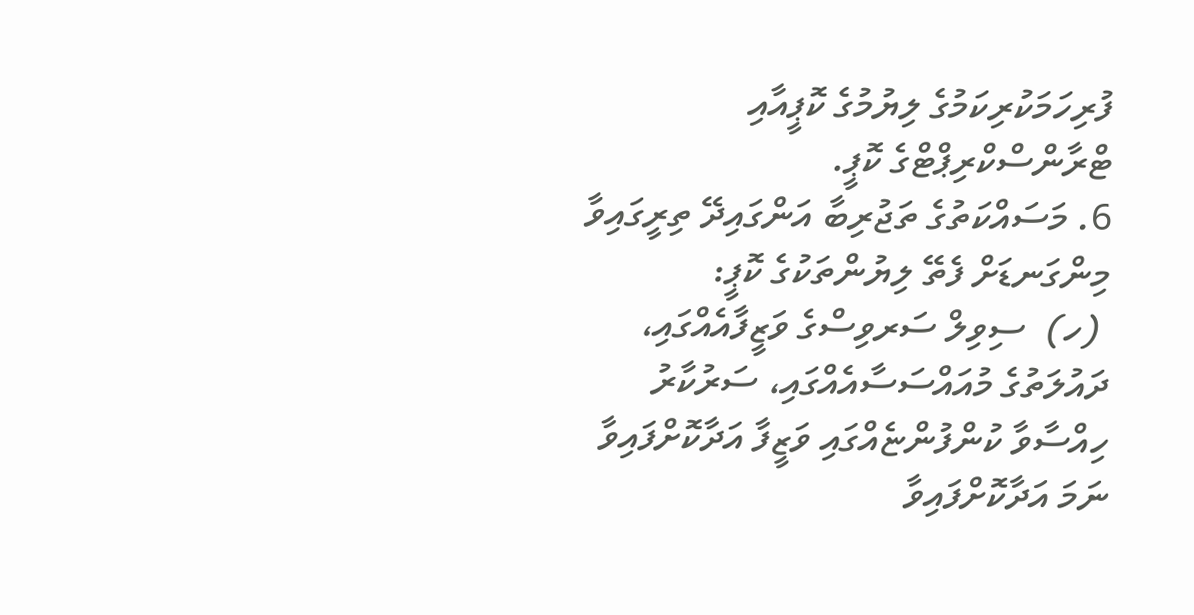ފުރިހަމަކުރިކަމުގެ ލިޔުމުގެ ކޮޕީއާއި ޓްރާންސްކްރިޕްޓްގެ ކޮޕީ.
6. މަސައްކަތުގެ ތަޖުރިބާ އަންގައިދޭ ތިރީގައިވާ މިންގަނޑަށް ފެތޭ ލިޔުންތަކުގެ ކޮޕީ:
 (ހ)  ސިވިލް ސަރވިސްގެ ވަޒީފާއެއްގައި، ދައުލަތުގެ މުއައްސަސާއެއްގައި، ސަރުކާރު ހިއްސާވާ ކުންފުންޏެއްގައި ވަޒީފާ އަދާކޮށްފައިވާ ނަމަ އަދާކޮށްފައިވާ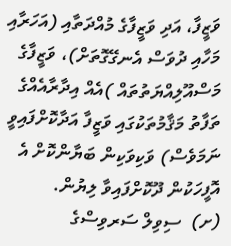ވަޒީފާ، އަދި ވަޒީފާގެ މުއްދަތާއި (އަހަރާއި މަހާއި ދުވަސް އެނގޭގޮތަށް)، ވަޒީފާގެ މަސްއޫލިއްޔަތުތައް )އެއް އިދާރާއެއްގެ ތަފާތު މަޤާމުތަކުގައި ވަޒީފާ އަދާކޮށްފައިވީ ނަމަވެސް) ވަކިވަކިން ބަޔާންކޮށް އެ އޮފީހަކުން ދޫކޮށްފައިވާ ލިޔުން.
(ށ)  ސިވިލް ސަރވިސްގެ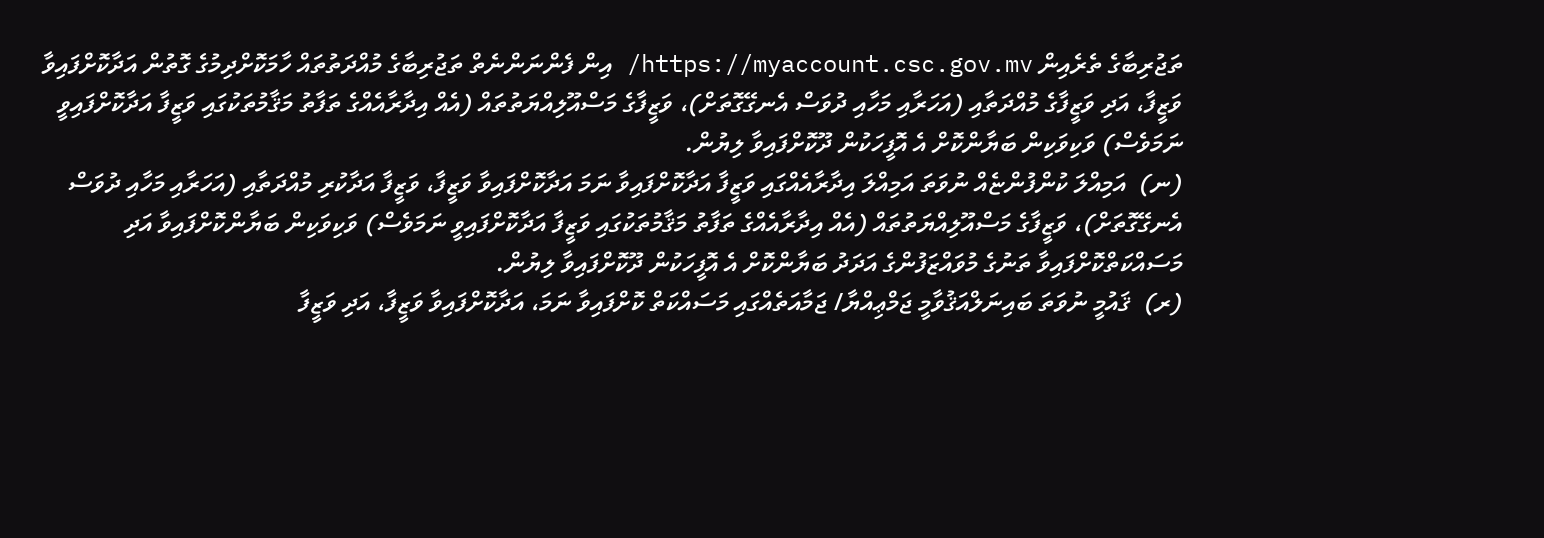ތަޖުރިބާގެ ތެރެއިން https://myaccount.csc.gov.mv/ އިން ފެންނަންނެތް ތަޖުރިބާގެ މުއްދަތުތައް ހާމަކޮށްދިމުގެ ގޮތުން އަދާކޮށްފައިވާ ވަޒީފާ، އަދި ވަޒީފާގެ މުއްދަތާއި (އަހަރާއި މަހާއި ދުވަސް އެނގޭގޮތަށް)، ވަޒީފާގެ މަސްއޫލިއްޔަތުތައް (އެއް އިދާރާއެއްގެ ތަފާތު މަޤާމުތަކުގައި ވަޒީފާ އަދާކޮށްފައިވީ ނަމަވެސް) ވަކިވަކިން ބަޔާންކޮށް އެ އޮފީހަކުން ދޫކޮށްފައިވާ ލިޔުން.
(ނ)  އަމިއްލަ ކުންފުންޏެއް ނުވަތަ އަމިއްލަ އިދާރާއެއްގައި ވަޒީފާ އަދާކޮށްފައިވާ ނަމަ އަދާކޮށްފައިވާ ވަޒީފާ، ވަޒީފާ އަދާކުރި މުއްދަތާއި (އަހަރާއި މަހާއި ދުވަސް އެނގޭގޮތަށް)، ވަޒީފާގެ މަސްއޫލިއްޔަތުތައް (އެއް އިދާރާއެއްގެ ތަފާތު މަޤާމުތަކުގައި ވަޒީފާ އަދާކޮށްފައިވީ ނަމަވެސް) ވަކިވަކިން ބަޔާންކޮށްފައިވާ އަދި މަސައްކަތްކޮށްފައިވާ ތަނުގެ މުވައްޒަފުންގެ އަދަދު ބަޔާންކޮށް އެ އޮފީހަކުން ދޫކޮށްފައިވާ ލިޔުން.
(ރ)  ޤައުމީ ނުވަތަ ބައިނަލްއަޤުވާމީ ޖަމްޢިއްޔާ/ ޖަމާއަތެއްގައި މަސައްކަތް ކޮށްފައިވާ ނަމަ، އަދާކޮށްފައިވާ ވަޒީފާ، އަދި ވަޒީފާ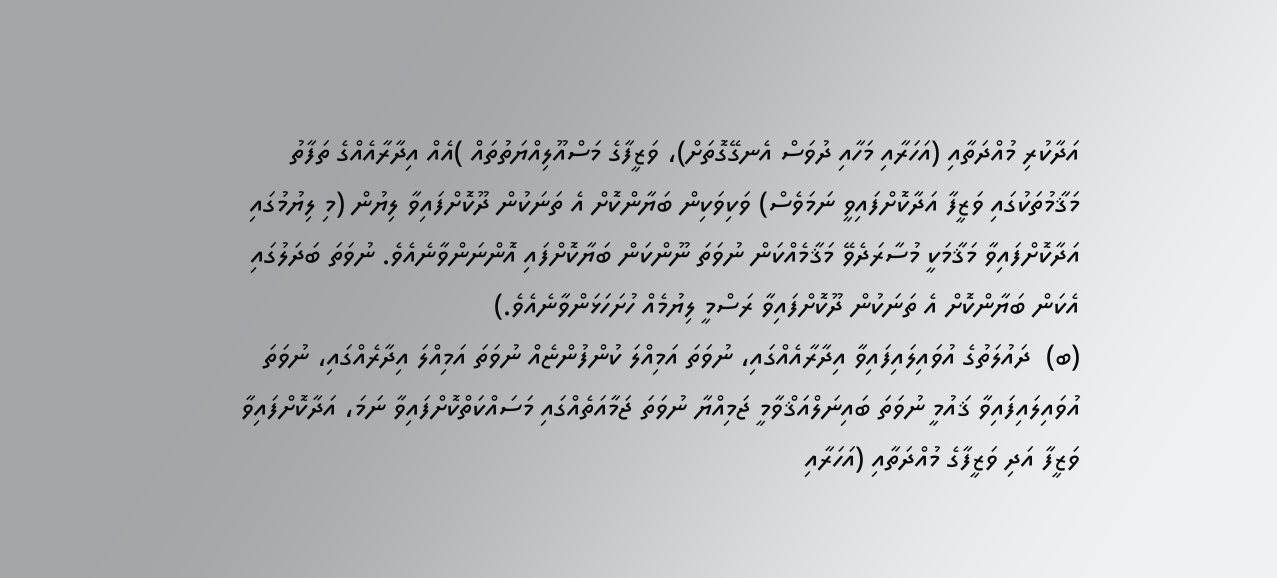އަދާކުރި މުއްދަތާއި (އަހަރާއި މަހާއި ދުވަސް އެނގޭގޮތަށް)، ވަޒީފާގެ މަސްއޫލިއްޔަތުތައް )އެއް އިދާރާއެއްގެ ތަފާތު މަޤާމުތަކުގައި ވަޒީފާ އަދާކޮށްފައިވީ ނަމަވެސް) ވަކިވަކިން ބަޔާންކޮށް އެ ތަނަކުން ދޫކޮށްފައިވާ ލިޔުން (މި ލިޔުމުގައި އަދާކޮށްފައިވާ މަޤާމަކީ މުސާރަދެވޭ މަޤާމެއްކަން ނުވަތަ ނޫންކަން ބަޔާކޮށްފައި އޮންނަންވާނެއެވެ. ނުވަތަ ބަދަލުގައި އެކަން ބަޔާންކޮށް އެ ތަނަކުން ދޫކޮށްފައިވާ ރަސްމީ ލިޔުމެއް ހުށަހަޅަންވާނެއެވެ.)
(ބ)  ދައުލަތުގެ އުވައިލައިފައިވާ އިދާރާއެއްގައި، ނުވަތަ އަމިއްލަ ކުންފުންޏެއް ނުވަތަ އަމިއްލަ އިދާރެއްގައި، ނުވަތަ އުވައިލައިފައިވާ ޤައުމީ ނުވަތަ ބައިނަލްއަޤްވާމީ ޖަމިއްޔާ ނުވަތަ ޖަމާއަތެއްގައި މަސައްކަތްކޮށްފައިވާ ނަމަ، އަދާކޮށްފައިވާ ވަޒީފާ އަދި ވަޒީފާގެ މުއްދަތާއި (އަހަރާއި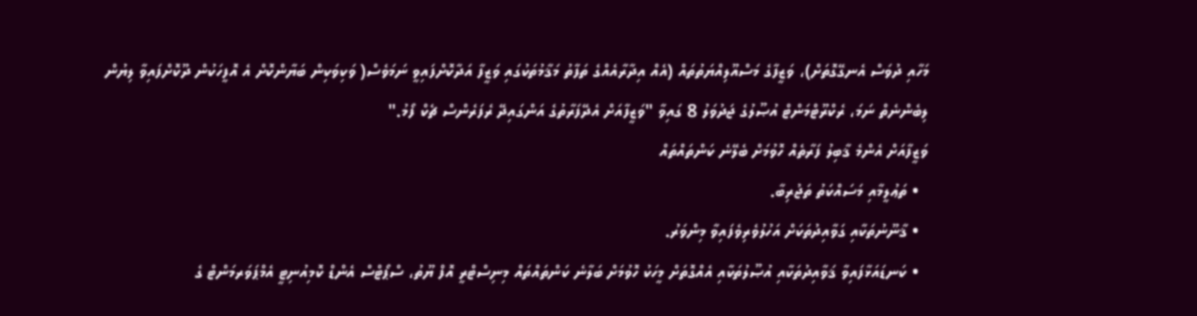މަހާއި ދުވަސް އެނގޭގޮތަށް)، ވަޒީފާގެ މަސްއޫލިއްޔަތުތައް (އެއް އިދާރާއެއްގެ ތަފާތު މަޤާމުތަކުގައި ވަޒީފާ އަދާކޮށްފައިވީ ނަމަވެސް( ވަކިވަކިން ބަޔާންކޮށް އެ އޮފީހަކުން ދޫކޮށްފައިވާ ލިޔުން ލިބެންނެތް ނަމަ، ރެކްރޫޓްމަންޓް އުޞޫލުގެ ޖަދުވަލު 8 ގައިވާ "ވަޒީފާއަށް އެދޭފަރާތުގެ އަންގައިދޭ ރެފަރެންސް ޗެކް ފޯމު."
ވަޒީފާއަށް އެންމެ ޤާބިލު ފަރާތެއް ހޮވުމަށް ބެލޭނެ ކަންތައްތައް
  • ތަޢުލީމާއި މަސައްކަތު ތަޖުރިބާ.
  • ޤާނޫނުތަކާއި ގަވާއިދުތަކަށް އަހުލުވެރިވެފައިވާ މިންވަރު.
  • ކަނޑައަޅާފައިވާ ޤަވާއިދުތަކާއި އުޞޫލުތަކާއި އެއްގޮތަށް މީހަކު ހޮވުމަށް ބަލާނެ ކަންތައްތައް މިނިސްޓްރީ އޮފް ޔޫތު، ސްޕޯޓްސް އެންޑް ކޮމިއުނިޓީ އެމްޕަވަރމަންޓް ގެ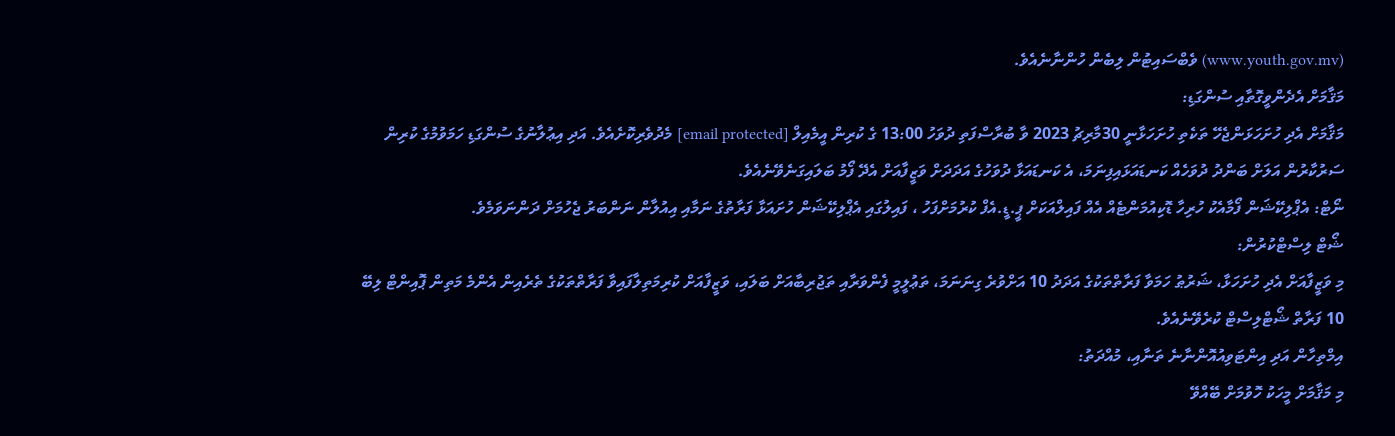(www.youth.gov.mv) ވެބްސައިޓުން ލިބެން ހުންނާނެއެވެ.
މަޤާމަށް އެދެންވީގޮތާއި ސުންގަޑި:
މަޤާމަށް އެދި ހުށަހަޅަންޖެހޭ ތަކެތި ހުށަހަޅާނީ 30މާރިޗު 2023 ވާ ބުރާސްފަތި ދުވަހު 13:00 ގެ ކުރިން އީމެއިލް [email protected] މެދުވެރިކޮށެއެވެ. އަދި އިޢުލާނުގެ ސުންގަޑި ހަމަވުމުގެ ކުރިން ސަރުކާރުން އަލަށް ބަންދު ދުވަހެއް ކަނޑައަޅައިފިނަމަ، އެ ކަނޑައަޅާ ދުވަހުގެ އަދަދަށް ވަޒީފާއަށް އެދޭ ފޯމު ބަލައިގަނެވޭނެއެވެ.
ނޯޓް: އެޕްލިކޭޝަން ފޯމާއެކު ހުރިހާ ޑޮކިއުމަންޓެއް އެއް ފައިލްއަކަށް ޕީ.ޑީ.އެފް ކުރުމަށްފަހު ، ފައިލުގައި އެޕްލިކޭޝަން ހުށައަޅާ ފަރާތުގެ ނަމާއި އިއުލާން ނަންބަރު ޖެހުމަށް ދަންނަވަމެވެ.
ޝޯޓް ލިސްޓްކުރުން:
މި ވަޒީފާއަށް އެދި ހުށަހަޅާ، ޝަރުޠު ހަމަވާ ފަރާތްތަކުގެ އަދަދު 10 އަށްވުރެ ގިނަނަމަ، ތަޢުލީމީ ފެންވަރާއި ތަޖުރިބާއަށް ބަލައި، ވަޒީފާއަށް ކުރިމަތިލާފައިވާ ފަރާތްތަކުގެ ތެރެއިން އެންމެ މަތިން ޕޮއިންޓް ލިބޭ 10 ފަރާތް ޝޯޓްލިސްޓް ކުރެވޭނެއެވެ.
އިމްތިހާން އަދި އިންޓަވިއުއޮންނާނެ ތަނާއި، މުއްދަތު:
މި މަޤާމަށް މީހަކު ހޮވުމަށް ބޭއްވޭ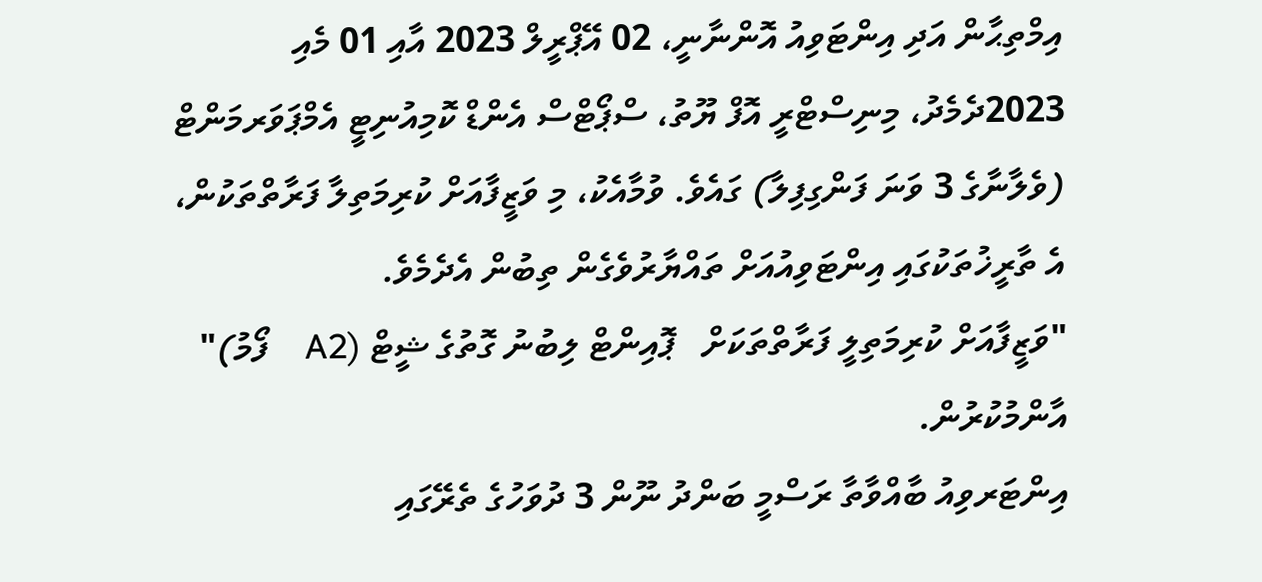އިމްތިޙާން އަދި އިންޓަވިއު އޮންނާނީ، 02 އޭޕްރީލް 2023 އާއި 01 މެއި 2023ދެމެދު، މިނިސްޓްރީ އޮފް ޔޫތު، ސްޕޯޓްސް އެންޑް ކޮމިއުނިޓީ އެމްޕަވަރމަންޓް (ވެލާނާގެ 3 ވަނަ ފަންގިފިލާ) ގައެވެ. ވުމާއެކު، މި ވަޒީފާއަށް ކުރިމަތިލާ ފަރާތްތަކުން، އެ ތާރީޚުތަކުގައި އިންޓަވިއުއަށް ތައްޔާރުވެގެން ތިބުން އެދެމެވެ.
"ވަޒީފާއަށް ކުރިމަތިލީ ފަރާތްތަކަށް   ޕޮއިންޓް ލިބުނު ގޮތުގެ ޝީޓް (A2    ފޯމު)" އާންމުކުރުން.
އިންޓަރވިއު ބާއްވާތާ ރަސްމީ ބަންދު ނޫން 3 ދުވަހުގެ ތެރޭގައި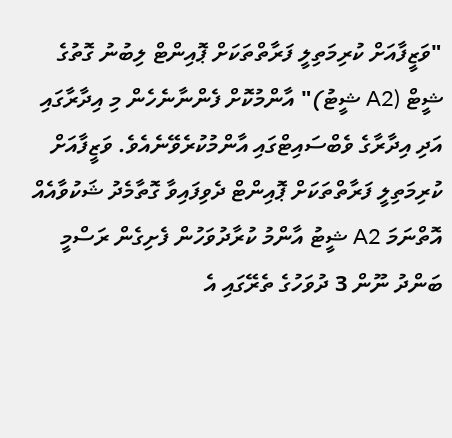"ވަޒީފާއަށް ކުރިމަތިލީ ފަރާތްތަކަށް ޕޮއިންޓް ލިބުނު ގޮތުގެ ޝީޓް (A2 ޝީޓު)" އާންމުކޮށް ފެންނާނެހެން މި އިދާރާގައި އަދި އިދާރާގެ ވެބްސައިޓްގައި އާންމުކުރެވޭނެއެވެ. ވަޒީފާއަށް ކުރިމަތިލީ ފަރާތްތަކަށް ޕޮއިންޓް ދެވިފައިވާ ގޮތާމެދު ޝަކުވާއެއް އޮތްނަމަ A2 ޝީޓު އާންމު ކުރާދުވަހުން ފެށިގެން ރަސްމީ ބަންދު ނޫން 3 ދުވަހުގެ ތެރޭގައި އެ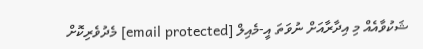ޝަކުވާއެއް މި އިދާރާއަށް ނުވަތަ އީ-މެއިލް [email protected] މެދުވެރިކޮށް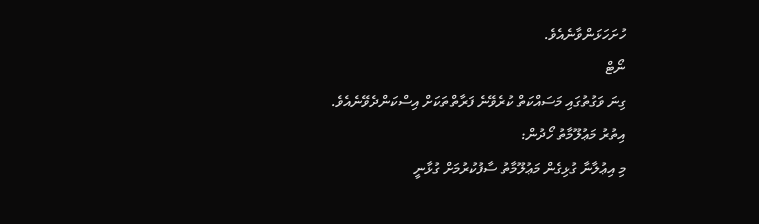ހުށަހަޅަންވާނެއެވެ.
ނޯޓް
ގިނަ ވަގުތުގައި މަސައްކަތް ކުރެވޭނެ ފަރާތްތަކަށް އިސްކަންދެވޭނެއެވެ.
އިތުރު މަޢުލޫމާތު ހޯދުން:
މި އިޢުލާނާ ގުޅިގެން މަޢުލޫމާތު ސާފުކުރުމަށް ގުޅާނީ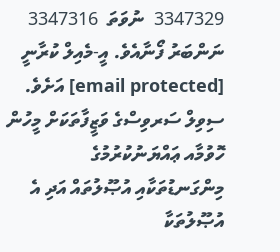3347329  ނުވަތަ  3347316 ނަންބަރު ފޯނާއެވެ. އީ-މެއިލް ކުރާނީ [email protected] އަށެވެ. ސިވިލް ސަރވިސްގެ ވަޒީފާތަކަށް މީހުން ހޮވުމާއ ޢައްޔަނުކުރުމުގެ މިންގަނޑުތަކާއި އުޞޫލުތައް އަދި އެ އުޞޫލުތަކާ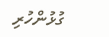ގުޅުންހުރި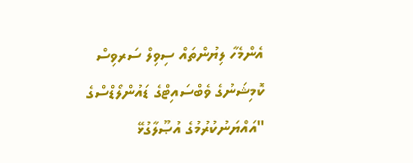އެންމެހާ ލިޔުންތައް ސިވިލް ސަރވިސް ކޮމިޝަނުގެ ވެބްސައިޓްގެ ޑައުންލޯޑްސްގެ "އައްޔަނުކުރުމުގެ އުޞޫލާގުޅޭ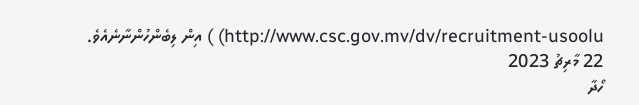http://www.csc.gov.mv/dv/recruitment-usoolu) ) އިން ލިބެންހުންނާނެއެވެ.
22 މާރިޗު 2023
ހޯދާ